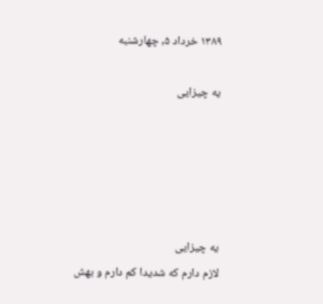۱۳۸۹ خرداد ۵, چهارشنبه

یه چیزایی





یه چیزایی
لازم دارم که شدیدا کم دارم و بهش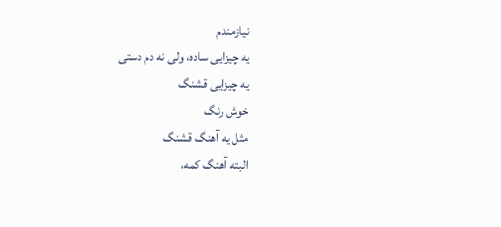نیازمندم
یه چیزایی ساده، ولی نه دم دستی
یه چیزایی قشنگ
خوش رنگ
مثل یه آهنگ قشنگ
البته آهنگ کمه،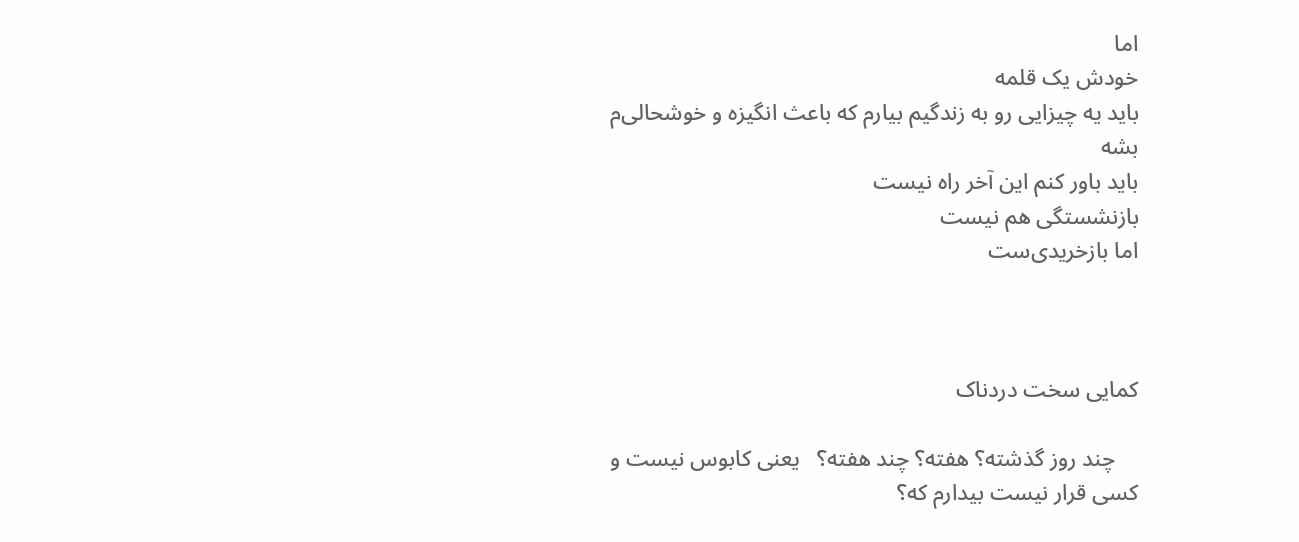اما
خودش یک قلمه
باید یه چیزایی رو به زندگیم بیارم که باعث انگیزه و خوشحالی‌م بشه
باید باور کنم این آخر راه نیست
بازنشستگی هم نیست
اما بازخریدی‌ست



کمایی سخت دردناک

    چند روز گذشته؟ هفته؟ چند هفته؟   یعنی کابوس نیست و کسی قرار نیست بیدارم که؟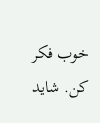خوب فکر کن. شاید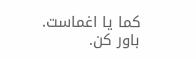کما یا اغماست. باور کن.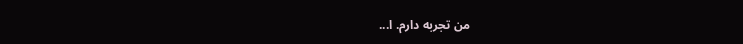من تجربه دارم. ا...